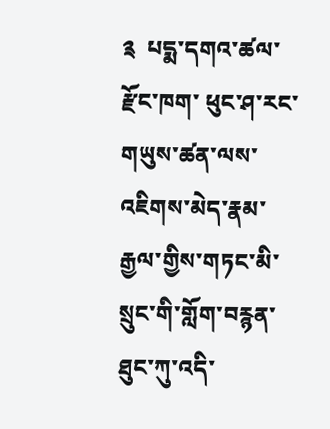༉  པདྨ་དགའ་ཚལ་རྫོང་ཁག་ ཕུང་ཤ་རང་གཡུས་ཚན་ལས་ འཇིགས་མེད་རྣམ་རྒྱལ་གྱིས་གཏང་མི་སྲུང་གི་གློག་བརྙན་ཐུང་ཀུ་འདི་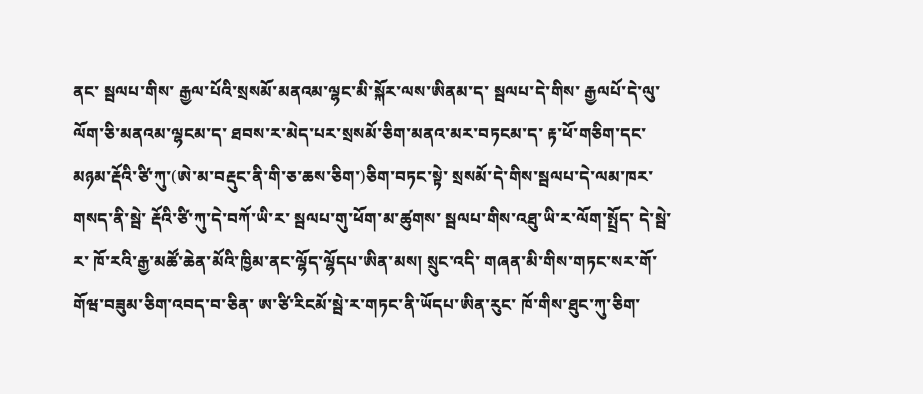ནང་ སྦལཔ་གིས་ རྒྱལ་པོའི་སྲསམོ་མནའམ་ལྷང་མི་སྐོར་ལས་ཨིནམ་ད་ སྦལཔ་དེ་གིས་ རྒྱལཔོ་དེ་ལུ་ལོག་ཅི་མནའམ་ལྷངམ་ད་ ཐབས་ར་མེད་པར་སྲསམོ་ཅིག་མནའ་མར་བཏངམ་ད་ རྟ་ཕོ་གཅིག་དང་མཉམ་རྡོའི་ཙི་ཀུ་(ཨེ་མ་བརྡུང་ནི་གི་ཅ་ཆས་ཅིག་)ཅིག་བཏང་སྟེ་ སྲསམོ་དེ་གིས་སྦལཔ་དེ་ལམ་ཁར་གསད་ནི་སྦེ་ རྡོའི་ཙི་ཀུ་དེ་བཀོ་ཡི་ར་ སྦལཔ་གུ་ཕོག་མ་ཚུགས་ སྦལཔ་གིས་འཐུ་ཡི་ར་ལོག་སྤྲོད་ དེ་སྦེ་ར་ ཁོ་རའི་རྒྱ་མཚོ་ཆེན་མོའི་ཁྱིམ་ནང་ལྷོད་ལྷོདཔ་ཨིན་མས། སྲུང་འདི་ གཞན་མི་གིས་གཏང་སར་གོ་གོཝ་བཟུམ་ཅིག་འབད་བ་ཅིན་ ཨ་ཙི་རིངམོ་སྦེ་ར་གཏང་ནི་ཡོདཔ་ཨིན་རུང་ ཁོ་གིས་ཐུང་ཀུ་ཅིག་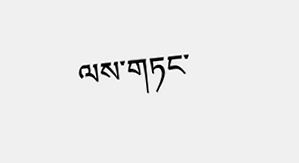ལས་གཏང་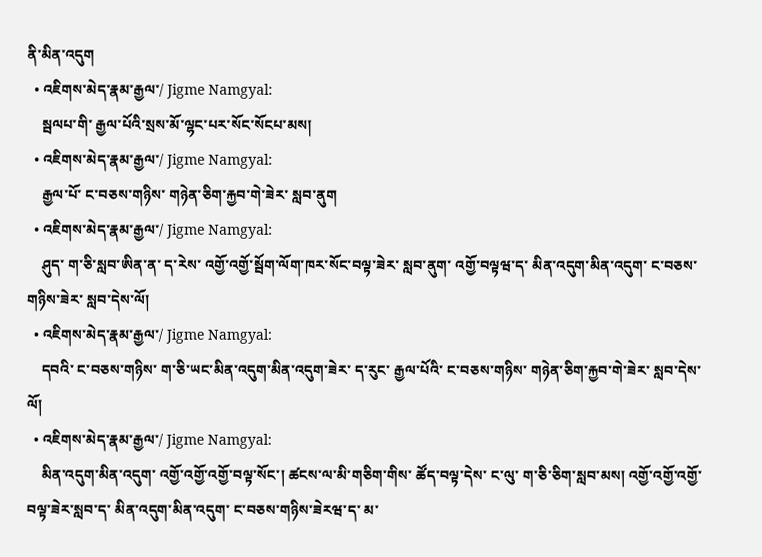ནི་མིན་འདུག
  • འཇིགས་མེད་རྣམ་རྒྱལ་/ Jigme Namgyal:
    སྦལཔ་གི་ རྒྱལ་པོའི་སྲས་མོ་ལྷང་པར་སོང་སོངཔ་མས།
  • འཇིགས་མེད་རྣམ་རྒྱལ་/ Jigme Namgyal:
    རྒྱལ་པོ་ ང་བཅས་གཉིས་ གཉེན་ཅིག་རྐྱབ་གེ་ཟེར་ སླབ་ནུག
  • འཇིགས་མེད་རྣམ་རྒྱལ་/ Jigme Namgyal:
    ཤུད་ ག་ཅི་སླབ་ཨིན་ན་ ད་རེས་ འགྱོ་འགྱོ་སྦོག་ལོག་ཁར་སོང་བལྟ་ཟེར་ སླབ་ནུག་ འགྱོ་བལྟཝ་ད་ མིན་འདུག་མིན་འདུག་ ང་བཅས་གཉིས་ཟེར་ སླབ་དེས་ལོ།
  • འཇིགས་མེད་རྣམ་རྒྱལ་/ Jigme Namgyal:
    དབའི་ ང་བཅས་གཉིས་ ག་ཅི་ཡང་མིན་འདུག་མིན་འདུག་ཟེར་ ད་རུང་ རྒྱལ་པོའི་ ང་བཅས་གཉིས་ གཉེན་ཅིག་རྐྱབ་གེ་ཟེར་ སླབ་དེས་ལོ།
  • འཇིགས་མེད་རྣམ་རྒྱལ་/ Jigme Namgyal:
    མིན་འདུག་མིན་འདུག་ འགྱོ་འགྱོ་འགྱོ་བལྟ་སོང་། ཚངས་ལ་མི་གཅིག་གིས་ ཚོད་བལྟ་དེས་ ང་ལུ་ ག་ཅི་ཅིག་སླབ་མས། འགྱོ་འགྱོ་འགྱོ་བལྟ་ཟེར་སླབ་ད་ མིན་འདུག་མིན་འདུག་ ང་བཅས་གཉིས་ཟེརཝ་ད་ མ་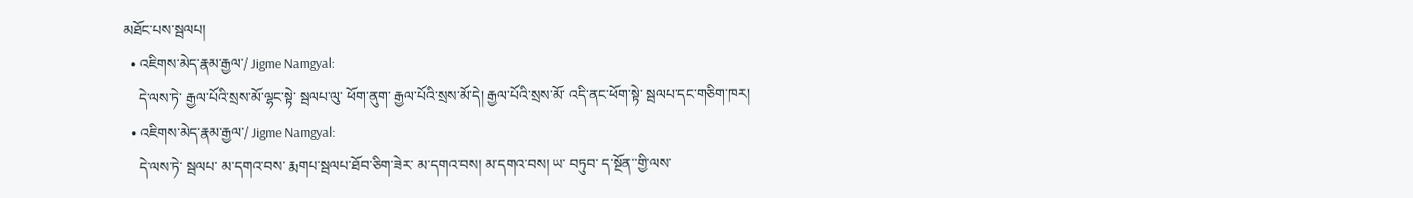མཐོང་པས་སྦལཔ།
  • འཇིགས་མེད་རྣམ་རྒྱལ་/ Jigme Namgyal:
    དེ་ལས་ཏེ་ རྒྱལ་པོའི་སྲས་མོ་ལྷང་སྟེ་ སྦལཔ་ལུ་ ཕོག་ནུག་ རྒྱལ་པོའི་སྲས་མོ་དེ། རྒྱལ་པོའི་སྲས་མོ་ འདི་ནང་ཕོག་སྟེ་ སྦལཔ་དང་གཅིག་ཁར།
  • འཇིགས་མེད་རྣམ་རྒྱལ་/ Jigme Namgyal:
    དེ་ལས་ཏེ་ སྦལཔ་ མ་དགའ་བས་ རྨགཔ་སྦལཔ་ཐོབ་ཅིག་ཟེར་ མ་དགའ་བས། མ་དགའ་བས། ཡ་ བཏུབ་ ད་སྔོན་་གྱི་ལས་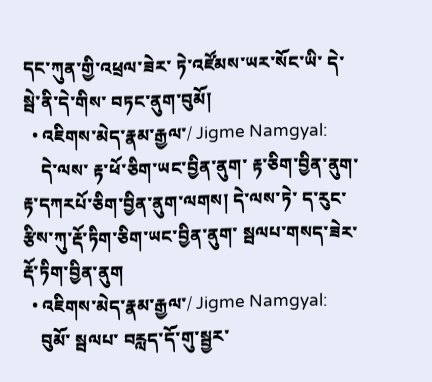དང་ཀུན་གྱི་འཕྲལ་ཟེར་ ཏེ་འཛོམས་ཡར་སོང་ཡི་ དེ་སྦེ་ནི་དེ་གིས་ བཏང་ནུག་བུམོ།
  • འཇིགས་མེད་རྣམ་རྒྱལ་/ Jigme Namgyal:
    དེ་ལས་ རྟ་ཕོ་ཅིག་ཡང་བྱིན་ནུག་ རྟ་ཅིག་བྱིན་ནུག་ རྟ་དཀརཔོ་ཅིག་བྱིན་ནུག་ལགས། དེ་ལས་ཏེ་ ད་རུང་ རྩིས་ཀུ་རྡོ་ཏིག་ཅིག་ཡང་བྱིན་ནུག་ སྦལཔ་གསད་ཟེར་ རྡོ་ཏིག་བྱིན་ནུག
  • འཇིགས་མེད་རྣམ་རྒྱལ་/ Jigme Namgyal:
    བུམོ་ སྦལཔ་ བརླད་དོ་གུ་སྦྱར་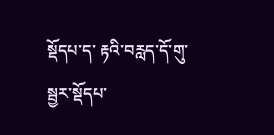སྡོདཔ་ད་ རྟའི་བརླད་དོ་གུ་སྦྱར་སྡོདཔ་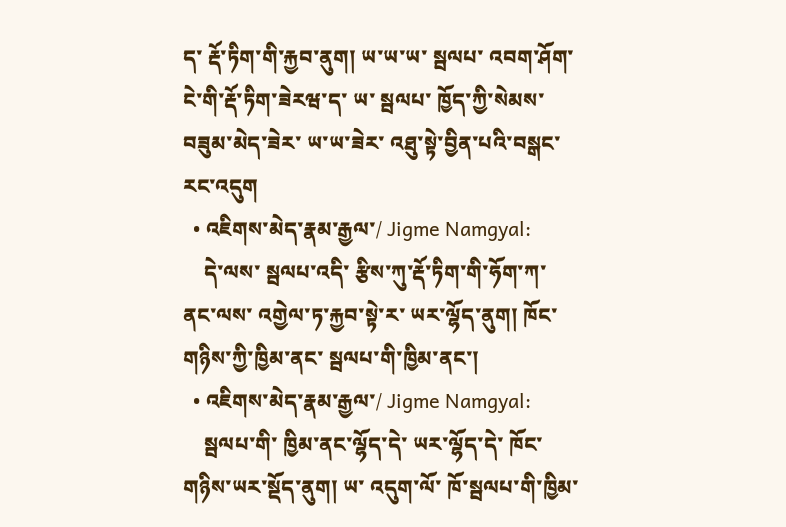ད་ རྡོ་ཏིག་གི་རྐྱབ་ནུག། ཡ་ཡ་ཡ་ སྦལཔ་ འབག་ཤོག་ ངེ་གི་རྡོ་ཏིག་ཟེརཝ་ད་ ཡ་ སྦལཔ་ ཁྱོད་ཀྱི་སེམས་བཟུམ་མེད་ཟེར་ ཡ་ཡ་ཟེར་ འཐུ་སྟེ་བྱིན་པའི་བསྒང་རང་འདུག
  • འཇིགས་མེད་རྣམ་རྒྱལ་/ Jigme Namgyal:
    དེ་ལས་ སྦལཔ་འདི་ རྩིས་ཀུ་རྡོ་ཏིག་གི་ཧོག་ཀ་ནང་ལས་ འགྱེལ་ཏ་རྐྱབ་སྟེ་ར་ ཡར་ལྷོད་ནུག། ཁོང་གཉིས་ཀྱི་ཁྱིམ་ནང་ སྦལཔ་གི་ཁྱིམ་ནང་།
  • འཇིགས་མེད་རྣམ་རྒྱལ་/ Jigme Namgyal:
    སྦལཔ་གི་ ཁྱིམ་ནང་ལྷོད་དེ་ ཡར་ལྷོད་དེ་ ཁོང་གཉིས་ཡར་སྡོད་ནུག། ཡ་ འདུག་ལོ་ ཁོ་སྦལཔ་གི་ཁྱིམ་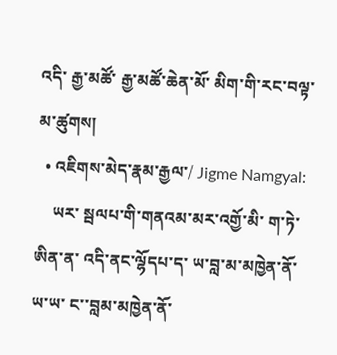འདི་ རྒྱ་མཚོ་ རྒྱ་མཚོ་ཆེན་མོ་ མིག་གི་རང་བལྟ་མ་ཚུགས།
  • འཇིགས་མེད་རྣམ་རྒྱལ་/ Jigme Namgyal:
    ཡར་ སྦལཔ་གི་གནའམ་མར་འགྱོ་མི་ ག་ཏེ་ཨིན་ན་ འདི་ནང་ལྷོདཔ་ད་ ཡ་བླ་མ་མཁྱེན་ནོ་ ཡ་ཡ་ ང་་བླམ་མཁྱེན་ནོ་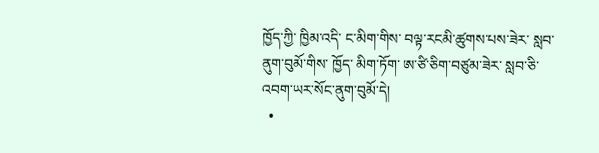ཁྱོད་ཀྱི་ ཁྱིམ་འདི་ ང་མིག་གིས་ བལྟ་རངམི་ཚུགས་པས་ཟེར་ སླབ་ནུག་བུམོ་གིས་ ཁྱོད་ མིག་ཏོག་ ཨ་ཙི་ཅིག་བཙུམ་ཟེར་ སླབ་ཅི་ འབག་ཡར་སོང་ནུག་བུམོ་དེ།
  •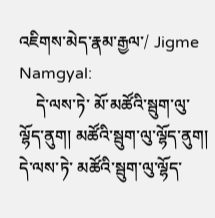འཇིགས་མེད་རྣམ་རྒྱལ་/ Jigme Namgyal:
    དེ་ལས་ཏེ་ མོ་མཚོའི་སྦུག་ལུ་ལྷོད་ནུག། མཚོའི་སྦུག་ལུ་ལྷོད་ནུག། དེ་ལས་ཏེ་ མཚོའི་སྦུག་ལུ་ལྷོད་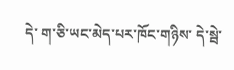དེ་ ག་ཅི་ཡང་མེད་པར་ཁོང་གཉིས་ དེ་སྦེ་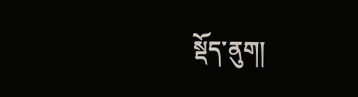སྡོད་ནུག།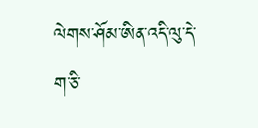ལེགས་ཤོམ་ཨིན་འདི་ལུ་དེ་ ག་ཅི་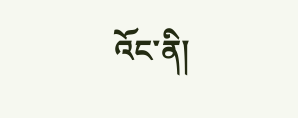འོང་ནི།